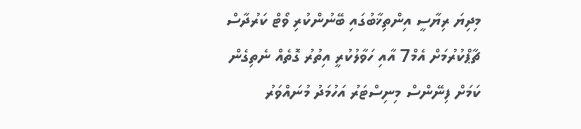މިދިޔަ ރިޔާސީ އިންތިޚާބުގައި ބޭނުންކުރި ވޯޓް ކަރުދާސް ޗާޕްކުރުމަށް އެމް7 އާއި ހަވާލުކުރީ އިތުރު ގޮތެއް ނެތިގެން ކަމަށް ފިނޭންސް މިނިސްޓަރު އަހުމަދު މުނައްވަރު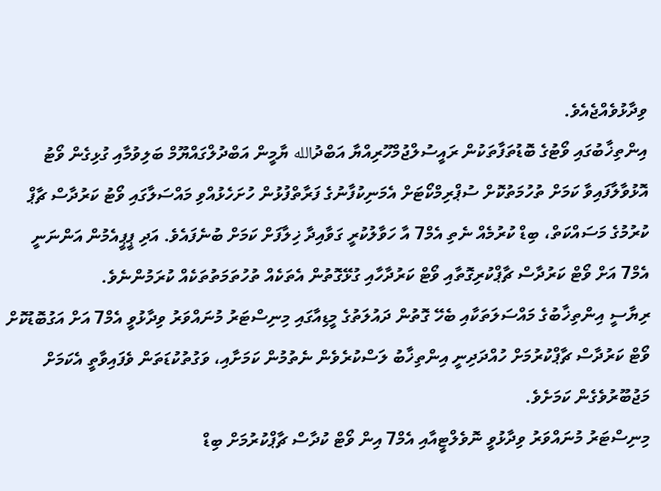ވިދާޅުވެއްޖެއެވެ.
އިންތިޚާބުގައި ވޯޓުގެ ބޮޑުތަފާތަކުން ރައީސުލްޖުމްހޫރިއްޔާ އަބްދުالله ޔާމީން އަބްދުލްގައްޔޫމް ބަލިވުމާއި ގުޅިގެން ވޯޓު އޮޅުވާލާފައިވާ ކަމަށް ތުހުމަތުކޮށް ސުޕްރިމްކޯޓަށް އެމަނިކުފާނުގެ ފަރާތްފުޅުން ހުށަހެޅުއްވި މައްސަލާގައި ވޯޓު ކަރުދާސް ޗާޕް ކުރުމުގެ މަސައްކަތް، ބިޑް ކުރުމެއް ނެތި އެމް7 އާ ހަވާލުކުރީ ގަވާއިދާ ޚިލާފަށް ކަމަށް ބުނެފައެވެ. އަދި ޕީޕީއެމުން އަންނަނީ އެމް7 އަށް ވޯޓް ކަރުދާސް ޗާޕްކުރިގޮތާއި ވޯޓް ކަރުދާހާއި ގުޅޭގޮތުން އެތަކެއް ތުހުތަމަތުތަކެއް ކުރަމުންނެވެ.
ރިޔާސީ އިންތިޚާބުގެ މައްސަލަތަކާއި ބެހޭ ގޮތުން ދައުލަތުގެ މީޑިއާގައި މިނިސްޓަރު މުނައްވަރު ވިދާޅުވީ އެމް7 އަށް އަގުބޮޑުކޮށް ވޯޓް ކަރުދާސް ޗާޕްކުރުމަށް ހުއްދަދިނީ އިންތިޚާބު ލަސްކުރެވެން ނެތުމުން ކަމަށާއި، ވަގުތުކުޑަތަން ވެފައިވާތީ އެކަމަށް މަޖުބޫރުވެގެން ކަމަށެވެ.
މިނިސްޓަރު މުނައްވަރު ވިދާޅުވީ ނޮވެލްޓީއާއި އެމް7 އިން ވޯޓް ކުދާސް ޗާޕްކުރުމަށް ބިޑް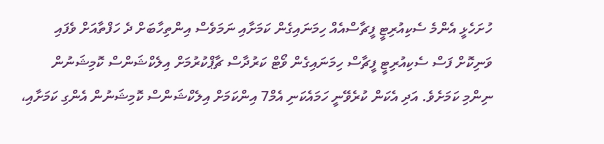ހުށަހެޅީ އެންމެ ސެކިއުރިޓީ ފީޗާސްއެއް ހިމަނައިގެން ކަމަށާއި ނަމަވެސް އިންތިހާބަށް ދެ ހަފްތާއަށް ވެފައި ވަނިކޮށް ފަސް ސެކިއުރިޓީ ފީޗާސް ހިމަނައިގެން ވޯޓް ކަރުދާސް ޗާޕްކުރުމަށް އިލެކްޝަންސް ކޮމިޝަނުން ނިންމި ކަމަށެވެ. އަދި އެކަން ކުރެވޭނީ ހަމައެކަނި އެމް7 އިންކަމަށް އިލެކްޝަންސް ކޮމިޝަނުން އެންގި ކަމަށާއި،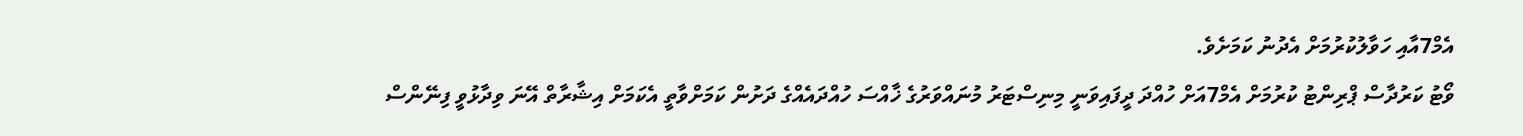އެމް7އާއި ހަވާލުކުރުމަށް އެދުނު ކަމަށެވެ.
ވޯޓު ކަރުދާސް ޕްރިންޓު ކުރުމަށް އެމް7އަށް ހުއްދަ ދީފައިވަނީ މިނިސްޓަރު މުނައްވަރުގެ ޚާއްސަ ހުއްދައެއްގެ ދަށުން ކަމަށްވާތީ އެކަމަށް އިޝާރާތް އޭނަ ވިދާޅުވީ ފިނޭންސް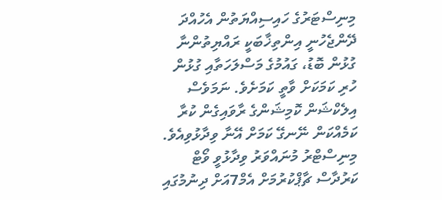މިނިސްޓަރުގެ ހައިސިއްޔަތުން އެހުއްދަ ދޭންޖެހުނީ އިންތިޚާބަކީ ރައްޔިތުންނާ ގުޅުން ބޮޑު، ގައުމުގެ މަސްލަހަތާއި ގުޅުން ހުރި ކަމަކަށް ވާތީ ކަމަށެވެ. ނަމަވެސް އިލެކްޝަން ކޮމިޝަންގެ ރާވައިގެން ކުރާ ކަމެއްކަން ނޭނގޭ ކަމަށް އޭނާ ވިދާޅުވިއެވެ.
މިނިސްޓްރު މުނައްވަރު ވިދާޅުވީ ވޯޓް ކަރުދާސް ޗާޕްކުރުމަށް އެމް7އަށް ދިނުމުގައި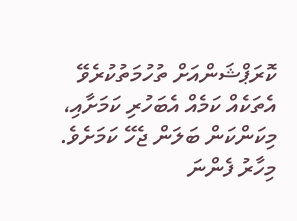ކޮރަޕްޝަންއަށް ތުހުމަތުކުރެވޭ އެތަކެއް ކަމެއް އެބަހުރި ކަމަށާއި، މިކަންކަން ބަލަން ޖެހޭ ކަމަށެވެ. މިހާރު ފެންނަ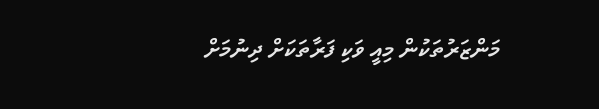މަންޒަރުތަކުން މިއީ ވަކި ފަރާތަކަށް ދިނުމަށް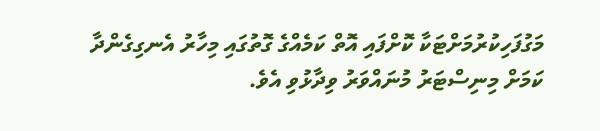މަގުފަހިކުރުމަށްޓަކާ ކޮށްފައި އޮތް ކަމެއްގެ ގޮތުގައި މިހާރު އެނގިގެންދާ ކަމަށް މިނިސްޓަރު މުނައްވަރު ވިދާޅުވި އެވެ.